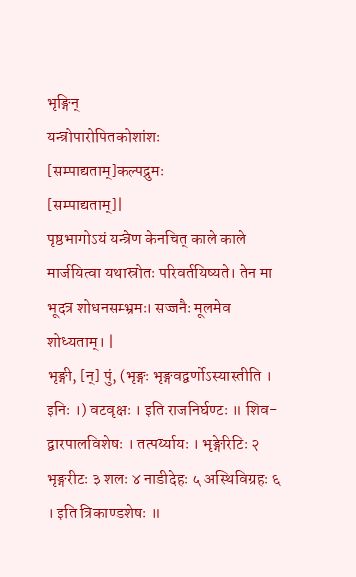भृङ्गिन्
यन्त्रोपारोपितकोशांशः
[सम्पाद्यताम्]कल्पद्रुमः
[सम्पाद्यताम्]|
पृष्ठभागोऽयं यन्त्रेण केनचित् काले काले मार्जयित्वा यथास्रोतः परिवर्तयिष्यते। तेन मा भूदत्र शोधनसम्भ्रमः। सज्जनैः मूलमेव शोध्यताम्। |
भृङ्गी, [न्] पुं, (भृङ्गः भृङ्गवद्वर्णोऽस्यास्तीति । इनिः ।) वटवृक्षः । इति राजनिर्घण्टः ॥ शिव- द्वारपालविशेषः । तत्पर्य्यायः । भृङ्गेरिटिः २ भृङ्गरीटः ३ शलः ४ नाडीदेहः ५ अस्थिविग्रहः ६ । इति त्रिकाण्डशेषः ॥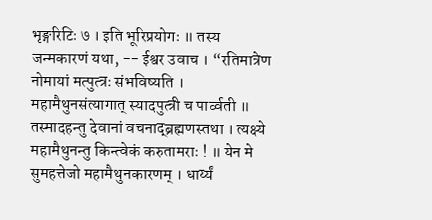भृङ्गरिटिः ७ । इति भूरिप्रयोगः ॥ तस्य जन्मकारणं यथा, -- ईश्वर उवाच । “रतिमात्रेण नोमायां मत्पुत्त्रः संभविष्यति । महामैथुनसंत्यागात् स्यादपुत्त्री च पार्व्वती ॥ तस्मादहन्तु देवानां वचनाद्ब्रह्मणस्तथा । त्यक्ष्ये महामैथुनन्तु किन्त्वेकं करुतामराः ! ॥ येन मे सुमहत्तेजो महामैथुनकारणम् । धार्य्यं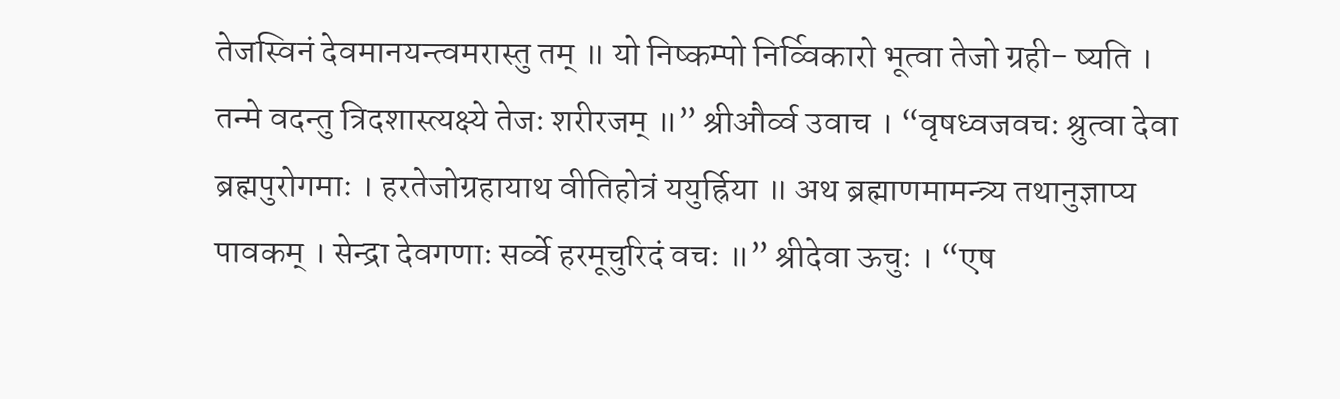तेजस्विनं देवमानयन्त्वमरास्तु तम् ॥ यो निष्कम्पो निर्व्विकारो भूत्वा तेजो ग्रही- ष्यति । तन्मे वदन्तु त्रिदशास्त्यक्ष्ये तेजः शरीरजम् ॥” श्रीऔर्व्व उवाच । “वृषध्वजवचः श्रुत्वा देवा ब्रह्मपुरोगमाः । हरतेजोग्रहायाथ वीतिहोत्रं ययुर्ह्रिया ॥ अथ ब्रह्माणमामन्त्र्य तथानुज्ञाप्य पावकम् । सेन्द्रा देवगणाः सर्व्वे हरमूचुरिदं वचः ॥” श्रीदेवा ऊचुः । “एष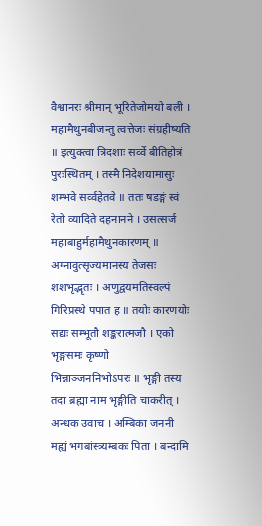वैश्वानरः श्रीमान् भूरितेजोमयो बली । महामैथुनबीजन्तु त्वत्तेजः संग्रहीष्यति ॥ इत्युक्त्वा त्रिदशाः सर्व्वे बीतिहोत्रं पुरःस्थितम् । तस्मै निदेशयामासुः शम्भवे सर्व्वहेतवे ॥ ततः षडङ्गं स्वं रेतो व्यादिते दहनानने । उसत्सर्ज महाबाहुर्महामैथुनकारणम् ॥ अग्नावुत्सृज्यमानस्य तेजसः शशभृद्भृतः । अणुद्वयमतिस्वल्पं गिरिप्रस्थे पपात ह ॥ तयोः कारणयोः सद्यः सम्भूतौ शङ्करात्मजौ । एको भृङ्गसमः कृष्णो भिन्नाञ्जननिभोऽपरः ॥ भृङ्गी तस्य तदा ब्रह्मा नाम भृङ्गीति चाकरीत् । अन्धक उवाच । अम्बिका जननी मह्यं भगबांस्त्र्यम्बकः पिता । बन्दामि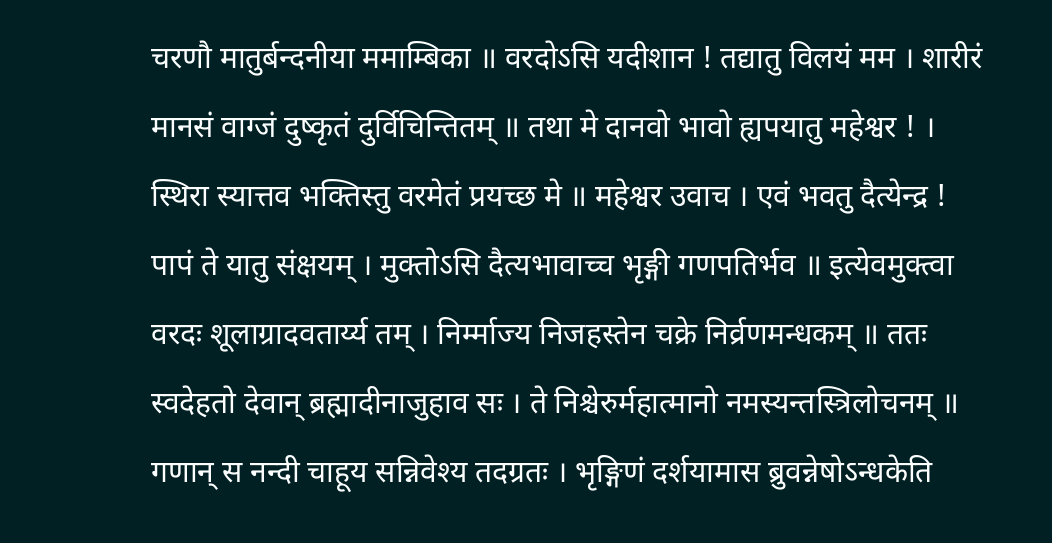चरणौ मातुर्बन्दनीया ममाम्बिका ॥ वरदोऽसि यदीशान ! तद्यातु विलयं मम । शारीरं मानसं वाग्जं दुष्कृतं दुर्विचिन्तितम् ॥ तथा मे दानवो भावो ह्यपयातु महेश्वर ! । स्थिरा स्यात्तव भक्तिस्तु वरमेतं प्रयच्छ मे ॥ महेश्वर उवाच । एवं भवतु दैत्येन्द्र ! पापं ते यातु संक्षयम् । मुक्तोऽसि दैत्यभावाच्च भृङ्गी गणपतिर्भव ॥ इत्येवमुक्त्वा वरदः शूलाग्रादवतार्य्य तम् । निर्म्माज्य निजहस्तेन चक्रे निर्व्रणमन्धकम् ॥ ततः स्वदेहतो देवान् ब्रह्मादीनाजुहाव सः । ते निश्चेरुर्महात्मानो नमस्यन्तस्त्रिलोचनम् ॥ गणान् स नन्दी चाहूय सन्निवेश्य तदग्रतः । भृङ्गिणं दर्शयामास ब्रुवन्नेषोऽन्धकेति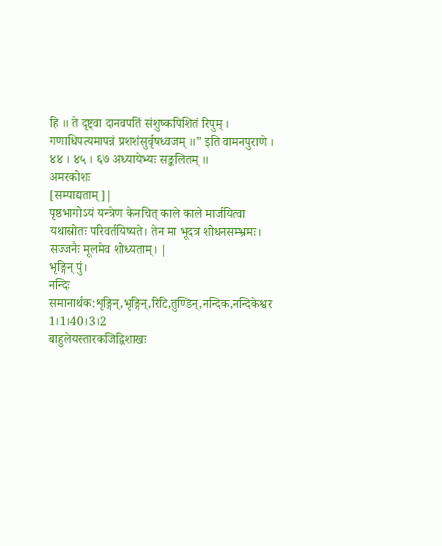हि ॥ ते दृष्ट्वा दानवपतिं संशुष्कपिशितं रिपुम् । गणाधिपत्यमापन्नं प्रशशंसुर्वृषध्वजम् ॥” इति वामनपुराणे । ४४ । ४५ । ६७ अध्यायेभ्यः सङ्कलितम् ॥
अमरकोशः
[सम्पाद्यताम्]|
पृष्ठभागोऽयं यन्त्रेण केनचित् काले काले मार्जयित्वा यथास्रोतः परिवर्तयिष्यते। तेन मा भूदत्र शोधनसम्भ्रमः। सज्जनैः मूलमेव शोध्यताम्। |
भृङ्गिन् पुं।
नन्दिः
समानार्थक:शृङ्गिन्,भृङ्गिन्,रिटि,तुण्डिन्,नन्दिक,नन्दिकेश्वर
1।1।40।3।2
बाहुलेयस्तारकजिद्विशाखः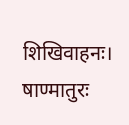शिखिवाहनः। षाण्मातुरः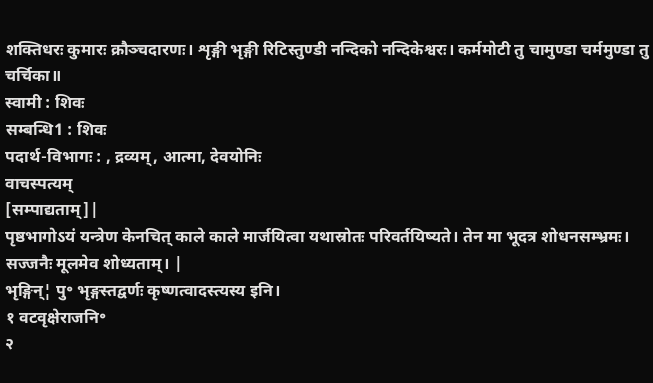शक्तिधरः कुमारः क्रौञ्चदारणः। शृङ्गी भृङ्गी रिटिस्तुण्डी नन्दिको नन्दिकेश्वरः। कर्ममोटी तु चामुण्डा चर्ममुण्डा तु चर्चिका॥
स्वामी : शिवः
सम्बन्धि1 : शिवः
पदार्थ-विभागः : , द्रव्यम्, आत्मा, देवयोनिः
वाचस्पत्यम्
[सम्पाद्यताम्]|
पृष्ठभागोऽयं यन्त्रेण केनचित् काले काले मार्जयित्वा यथास्रोतः परिवर्तयिष्यते। तेन मा भूदत्र शोधनसम्भ्रमः। सज्जनैः मूलमेव शोध्यताम्। |
भृङ्गिन्¦ पु॰ भृङ्गस्तद्वर्णः कृष्णत्वादस्त्यस्य इनि।
१ वटवृक्षेराजनि॰
२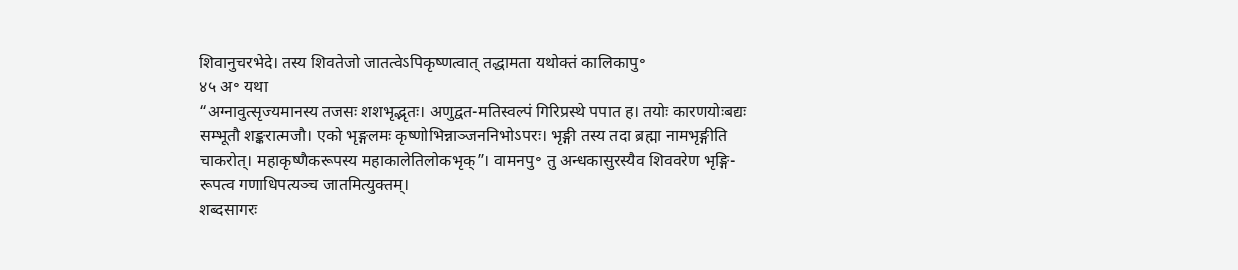शिवानुचरभेदे। तस्य शिवतेजो जातत्वेऽपिकृष्णत्वात् तद्धामता यथोक्तं कालिकापु॰
४५ अ॰ यथा
“अग्नावुत्सृज्यमानस्य तजसः शशभृद्भृतः। अणुद्वत-मतिस्वल्पं गिरिप्रस्थे पपात ह। तयोः कारणयोःबद्यः सम्भूतौ शङ्करात्मजौ। एको भृङ्गलमः कृष्णोभिन्नाञ्जननिभोऽपरः। भृङ्गी तस्य तदा ब्रह्मा नामभृङ्गीति चाकरोत्। महाकृष्णैकरूपस्य महाकालेतिलोकभृक्”। वामनपु॰ तु अन्धकासुरस्यैव शिववरेण भृङ्गि-रूपत्व गणाधिपत्यञ्च जातमित्युक्तम्।
शब्दसागरः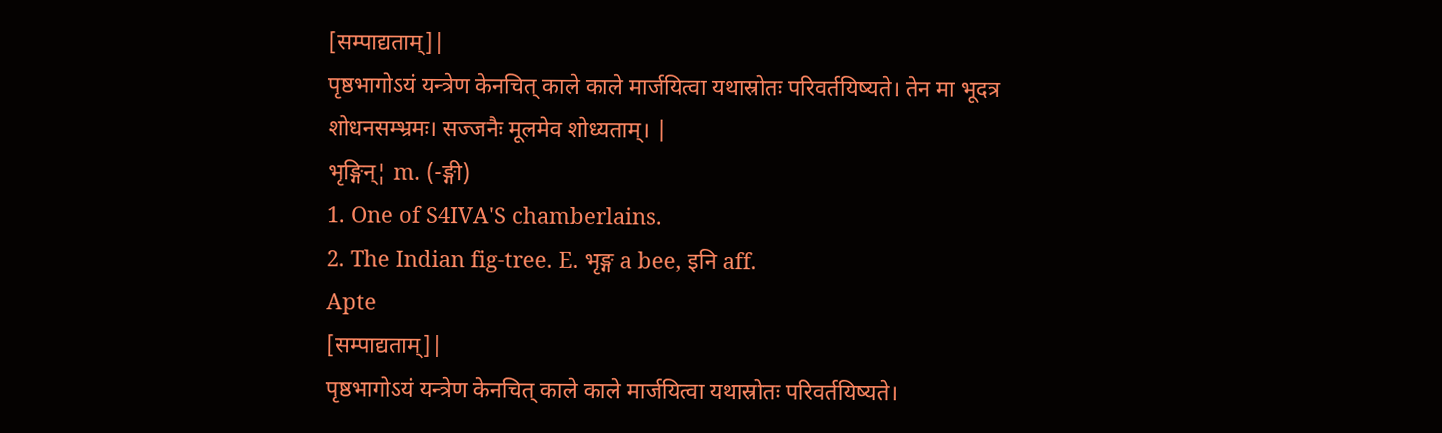[सम्पाद्यताम्]|
पृष्ठभागोऽयं यन्त्रेण केनचित् काले काले मार्जयित्वा यथास्रोतः परिवर्तयिष्यते। तेन मा भूदत्र शोधनसम्भ्रमः। सज्जनैः मूलमेव शोध्यताम्। |
भृङ्गिन्¦ m. (-ङ्गी)
1. One of S4IVA'S chamberlains.
2. The Indian fig-tree. E. भृङ्ग a bee, इनि aff.
Apte
[सम्पाद्यताम्]|
पृष्ठभागोऽयं यन्त्रेण केनचित् काले काले मार्जयित्वा यथास्रोतः परिवर्तयिष्यते।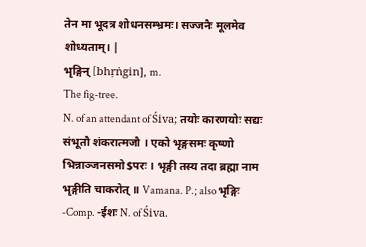तेन मा भूदत्र शोधनसम्भ्रमः। सज्जनैः मूलमेव शोध्यताम्। |
भृङ्गिन् [bhṛṅgin], m.
The fig-tree.
N. of an attendant of Śiva; तयोः कारणयोः सद्यः संभूतौ शंकरात्मजौ । एको भृङ्गसमः कृष्णो भिन्नाञ्जनसमो$परः । भृङ्गी तस्य तदा ब्रह्मा नाम भृङ्गीति चाकरोत् ॥ Vamana. P.; also भृङ्गिः -Comp. -ईशः N. of Śiva.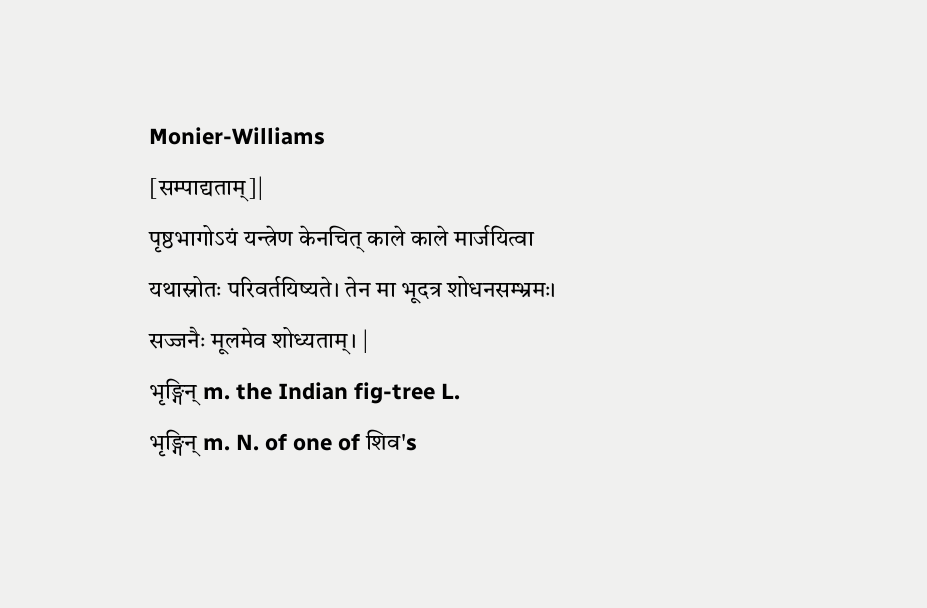Monier-Williams
[सम्पाद्यताम्]|
पृष्ठभागोऽयं यन्त्रेण केनचित् काले काले मार्जयित्वा यथास्रोतः परिवर्तयिष्यते। तेन मा भूदत्र शोधनसम्भ्रमः। सज्जनैः मूलमेव शोध्यताम्। |
भृङ्गिन् m. the Indian fig-tree L.
भृङ्गिन् m. N. of one of शिव's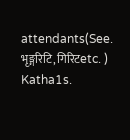attendants(See. भृङ्गरिटि, गिरिटetc. ) Katha1s.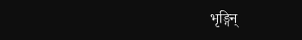भृङ्गिन्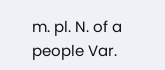m. pl. N. of a people Var.